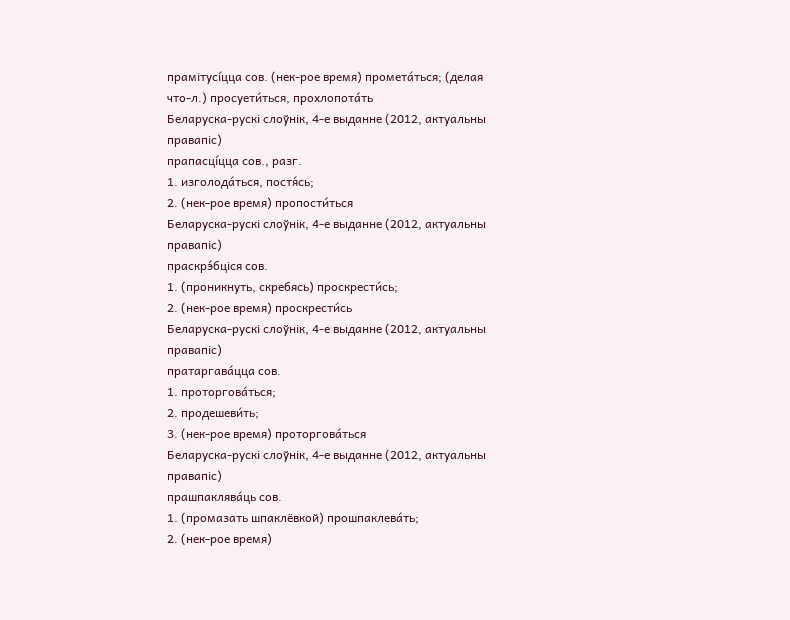прамітусі́цца сов. (нек-рое время) промета́ться; (делая что-л.) просуети́ться, прохлопота́ть
Беларуска-рускі слоўнік, 4-е выданне (2012, актуальны правапіс)
прапасці́цца сов., разг.
1. изголода́ться, постя́сь;
2. (нек-рое время) пропости́ться
Беларуска-рускі слоўнік, 4-е выданне (2012, актуальны правапіс)
праскрэ́бціся сов.
1. (проникнуть, скребясь) проскрести́сь;
2. (нек-рое время) проскрести́сь
Беларуска-рускі слоўнік, 4-е выданне (2012, актуальны правапіс)
пратаргава́цца сов.
1. проторгова́ться;
2. продешеви́ть;
3. (нек-рое время) проторгова́ться
Беларуска-рускі слоўнік, 4-е выданне (2012, актуальны правапіс)
прашпаклява́ць сов.
1. (промазать шпаклёвкой) прошпаклева́ть;
2. (нек-рое время)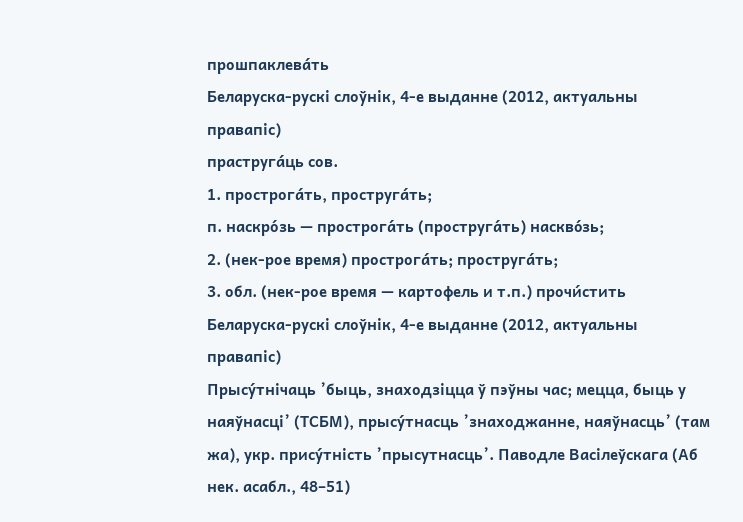прошпаклева́ть
Беларуска-рускі слоўнік, 4-е выданне (2012, актуальны правапіс)
праструга́ць сов.
1. прострога́ть, проструга́ть;
п. наскро́зь — прострога́ть (проструга́ть) наскво́зь;
2. (нек-рое время) прострога́ть; проструга́ть;
3. обл. (нек-рое время — картофель и т.п.) прочи́стить
Беларуска-рускі слоўнік, 4-е выданне (2012, актуальны правапіс)
Прысу́тнічаць ’быць, знаходзіцца ў пэўны час; мецца, быць у наяўнасці’ (ТСБМ), прысу́тнасць ’знаходжанне, наяўнасць’ (там жа), укр. прису́тність ’прысутнасць’. Паводле Васілеўскага (Аб нек. асабл., 48–51)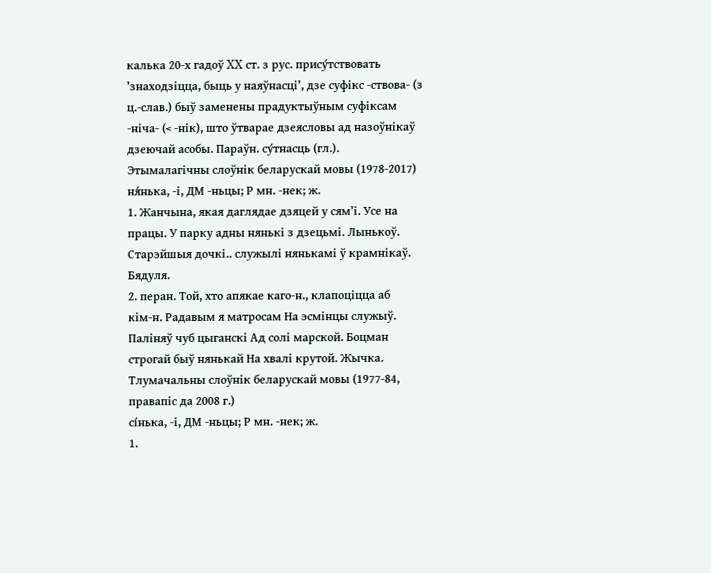калька 20‑х гадоў XX ст. з рус. прису́тствовать ’знаходзіцца, быць у наяўнасці’, дзе суфікс ‑ствова‑ (з ц.-слав.) быў заменены прадуктыўным суфіксам ‑ніча‑ (< ‑нік), што ўтварае дзеясловы ад назоўнікаў дзеючай асобы. Параўн. су́тнасць (гл.).
Этымалагічны слоўнік беларускай мовы (1978-2017)
ня́нька, ‑і, ДМ ‑ньцы; Р мн. ‑нек; ж.
1. Жанчына, якая даглядае дзяцей у сям’і. Усе на працы. У парку адны нянькі з дзецьмі. Лынькоў. Старэйшыя дочкі.. служылі нянькамі ў крамнікаў. Бядуля.
2. перан. Той, хто апякае каго‑н., клапоціцца аб кім‑н. Радавым я матросам На эсмінцы служыў. Паліняў чуб цыганскі Ад солі марской. Боцман строгай быў нянькай На хвалі крутой. Жычка.
Тлумачальны слоўнік беларускай мовы (1977-84, правапіс да 2008 г.)
сі́нька, ‑і, ДМ ‑ньцы; Р мн. ‑нек; ж.
1.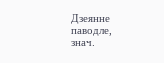Дзеянне паводле, знач.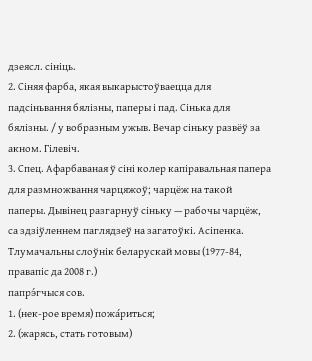дзеясл. сініць.
2. Сіняя фарба, якая выкарыстоўваецца для падсіньвання бялізны, паперы і пад. Сінька для бялізны. / у вобразным ужыв. Вечар сіньку развёў за акном. Гілевіч.
3. Спец. Афарбаваная ў сіні колер капіравальная папера для размножвання чарцяжоў; чарцёж на такой паперы. Дывінец разгарнуў сіньку — рабочы чарцёж, са здзіўленнем паглядзеў на загатоўкі. Асіпенка.
Тлумачальны слоўнік беларускай мовы (1977-84, правапіс да 2008 г.)
папрэ́гчыся сов.
1. (нек-рое время) пожа́риться;
2. (жарясь, стать готовым)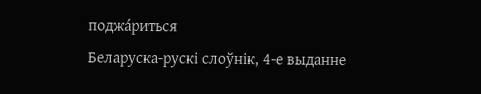поджа́риться
Беларуска-рускі слоўнік, 4-е выданне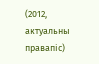(2012, актуальны правапіс)